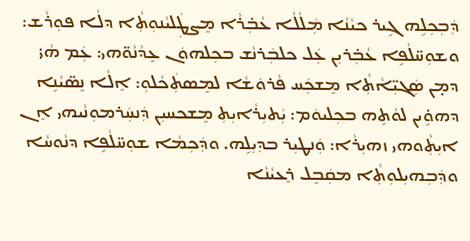ܕܲܒܼܟܼܠܹܗ ܓܹܝܪ ܟܝܵܢܵܐ ܡܲܠܵܠܵܐ ܥܵܒܼ̇ܪܵܐ ܡܸܨܛܲܠܝܵܢܘܼܬܼܵܐ ܕܠܵܐ ܦܘܼܪܵܫ: ܘܫܘܼܚ̈ܠܵܦܹܐ ܥܵܒܼ̇ܪܝܼܢ ܥܲܠ ܟܠܒܲܪܢܵܫ ܒܟܼܠܗܘܿܢ ܥܸܕܵܢܵܘ̈ܗܝ: ܥܲܡ ܗܵܝ̇ ܕܡ̣ܢ ܤܲܓܝܼ̈ܐܵܬܼܵܐ ܡܸܫܟܲܚ ܦܵܪܘܿܫܵܐ ܠܡܸܤܬܲܟܵܠܘܼ: ܐܸܠܵܐ ܢܸܤ̈ܝܵܢܹܐ ܕܗܘܹ̇ܝܢ ܠܘܵܬܹܗ ܒܟܼܠܝܘܿܡ: ܝܲܬܝܼܪܵܐܝܼܬܼ ܡܸܫܟܚܝܼܢ ܕܲܢܚܲܪܡܘܼܢܵܝܗܝ ܐܸܢ ܐܝܼܬܼܵܘܗܝ ܙܗܝܼܪܵܐ: ܘܲܢܛܝܼܪ ܒܕܼܝܼܠܹܗ. ܘܕܲܟܼܡܵܐ ܫܘܼܚ̈ܠܵܦܹܐ ܕܢܵܘܚܵܐ ܘܕܲܒܼܗܝܼܠܘܼܬܼܵܐ ܡܩܲܒܸܠ ܪܸܥܝܵܢܵܐ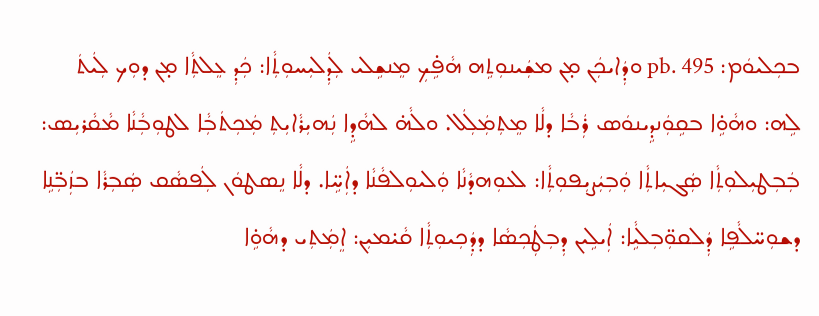ܒܟܼܠܝܘܿܡ: pb. 495 ܘܕܲܐܝܟܲܢ ܡ̣ܢ ܡܫܲܝܢܘܼܬܹܗ ܗܵܦܹ̇ܟܼ ܡܸܢܫܹܠܝ ܠܲܕܼܠܝܼܚܘܼܬܼܵܐ: ܟܲܕܼ ܥܸܠܬܼܵܐ ܡ̣ܢ ܕܘܼܟ ܠܲܝܬܿ ܠܹܗ: ܘܗܵܘܹ̇ܐ ܒܩܹܘܲܢܕܹܝܢܘܿܣ ܪܲܒܵܐ ܕܠܵܐ ܡܸܬܼܡܲܠܲܠ. ܘܠܵܗ̇ ܠܗܵܕܹܐ ܢܲܗܝܼܪܵܐܝܼܬܼ ܡܲܟܼܬܿܒܼܵܐ ܠܛܘܼܒܼܵܢܵܐ ܡܵܩܵܪܝܼܣ: ܒܲܒܼܛܝܼܠܘܼܬܼܵܐ ܤܲܓܝܼܐܬܼܵܐ ܘܲܒܼܝܲܨܝܼܦܘܼܬܼܵܐ: ܠܥܘܼܗܕܵܢܵܐ ܘܲܠܝܘܼܠܦܵܢܵܐ ܕܐܲܚܹ̈ܐ. ܕܠܵܐ ܢܸܤܛܘܿܢ ܠܲܦܤܵܩ ܤܲܒܼܪܵܐ ܒܙܲܒܼ̈ܢܹܐ ܕܫܘܼܚ̈ܠܵܦܹܐ ܕܲܠܩܘܼ̈ܒܼܠܵܝܹܐ: ܐܲܝܠܹܝܢ ܕܼܒܼܛܲܟܼܤܵܐ ܕܕܲܟܼܝܘܼܬܼܵܐ ܩܵܝ̇ܡܝܼܢ: ܐܸܡܲܬܼܝ ܕܗܵܘܹ̇ܐ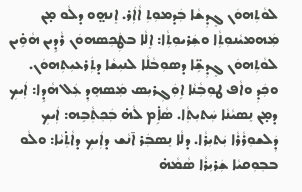ܠܘܵܬܼܗܘܿܢ ܓܸܕܼܫܵܐ ܒܲܕܡܘܼܬܼ ܐܵܐܲܪ. ܐܸܢܗ̤ܘ ܕܠܵܘ ܡ̣ܢ ܡܲܗܡܝܵܢܘܼܬܼܵܐ ܘܫܲܪܝܘܼܬܼܵܐ: ܐܸܠܵܐ ܒܛܲܟܼܤܗܘܿܢ ܪܵܕܹܝܢ ܗܵܘܹ̇ܝܢ ܠܘܵܬܼܗܘܿܢ ܓܸܕܼܫܹ̈ܐ ܕܤܘܼܒܵܠܵܐ ܠܢܝܼܫܵܐ ܕܬܲܪܥܝܼܬܼܗܘܿܢ. ܘܟܲܕܼ ܘܐܵܦ ܛܘܼܒܼܵܢܵܐ ܐܹܘܲܓܼܪܝܼܣ ܡܲܤܗܸܕܼ ܥܲܠ ܗܵܕܹܐ: ܐܲܝܟܼ ܕܡ̣ܢ ܢܸܤܝܵܢܵܐ ܚܲܬܝܼܬܼܵܐ. ܤܵܐܹ̇ܡ ܠܵܗ̇ ܒܲܟܼܬܼܵܒܹܗ: ܐܲܝܟܼ ܕܲܠܫܘܼܪܵܪܵܐ ܝܲܬܝܼܪܵܐ. ܕܠܵܐ ܢܸܤܒܲܪ ܐ̄ܢܵܫ ܕܐܲܝܟܼ ܕܐܵܬܼ̇ܝܵܐ: ܘܠܵܘ ܒܒܼܘܼܩܝܵܐ ܫܲܪܝܼܪܵܐ ܤܵܡܵܗ̇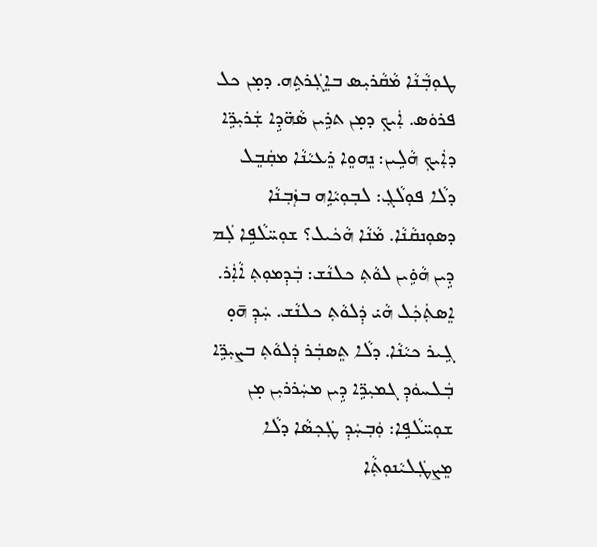ܛܘܼܒܼܵܢܵܐ ܡܵܩܵܪܝܼܣ ܒܐܸܓܲܪܬܹܗ. ܕܡ̣ܢ ܟܠ ܦܪܘܿܣ. ܐܲܝܟܼ ܕܡ̣ܢ ܬܪܹܝܢ ܤܵܗ̈ܕܹܐ ܫܲܪܝܼܪܹ̈ܐ ܕܐܲܝܟܼ ܗܵܠܹܝܢ: ܢܸܗܘܸܐ ܪܸܥܝܵܢܵܐ ܡܩܲܒܸܠ ܕܠܵܐ ܦܘܼܠܵܓܼ: ܠܒܼܘܼܝܵܐܹܗ ܒܙܲܒܼܢܵܐ ܕܤܘܼܢܩܵܢܵܐ. ܡܵܢܵܐ ܗܵܟܿܝܠ؟ ܫܘܼܚ̈ܠܵܦܹܐ ܠܲܡ ܕܹܝܢ ܗܵܘܹ̇ܝܢ ܠܘܵܬܼ ܟܠܢܵܫ: ܒܲܕܼܡܘܼܬܼ ܐܵܐܲܪ. ܐܸܤܬܲܟܲܠ ܗܵܝ̇ ܕܲܠܘܵܬܼ ܟܠܢܵܫ. ܚܲܕܼ ܗ̄ܘ̣ ܓܹܝܪ ܟܝܵܢܵܐ. ܕܠܵܐ ܬܸܤܒܲܪ ܕܲܠܘܵܬܼ ܒܨܝܼܪܹ̈ܐ ܒܲܠܚܘܿܕܼ ܓܡܝܼܪܹ̈ܐ ܕܹܝܢ ܡܚܲܪܪܝܼܢ ܡ̣ܢ ܫܘܼܚ̈ܠܵܦܹܐ: ܘܲܒܼܚܲܕܼ ܛܲܟܼܤܵܐ ܕܠܵܐ ܡܸܨܛܲܠܝܵܢܘܼܬܼܵܐ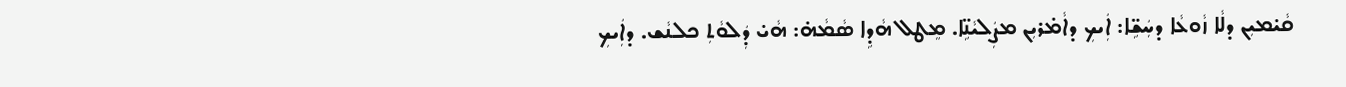ܩܵܝ̇ܡܝܼܢ ܕܠܵܐ ܙܵܘܥܵܐ ܕܚܲܫܹ̈ܐ: ܐܲܝܟܼ ܕܐܵܡ̇ܪܝܼܢ ܡܨܲܠܝܵܢܹ̈ܐ. ܡܸܛܠ ܗܵܕܹܐ ܤܵܡܵܗ̇: ܗܵܝ̇ ܕܲܠܘܵܬܼ ܟܠܢܵܫ. ܕܐܲܝܟܼ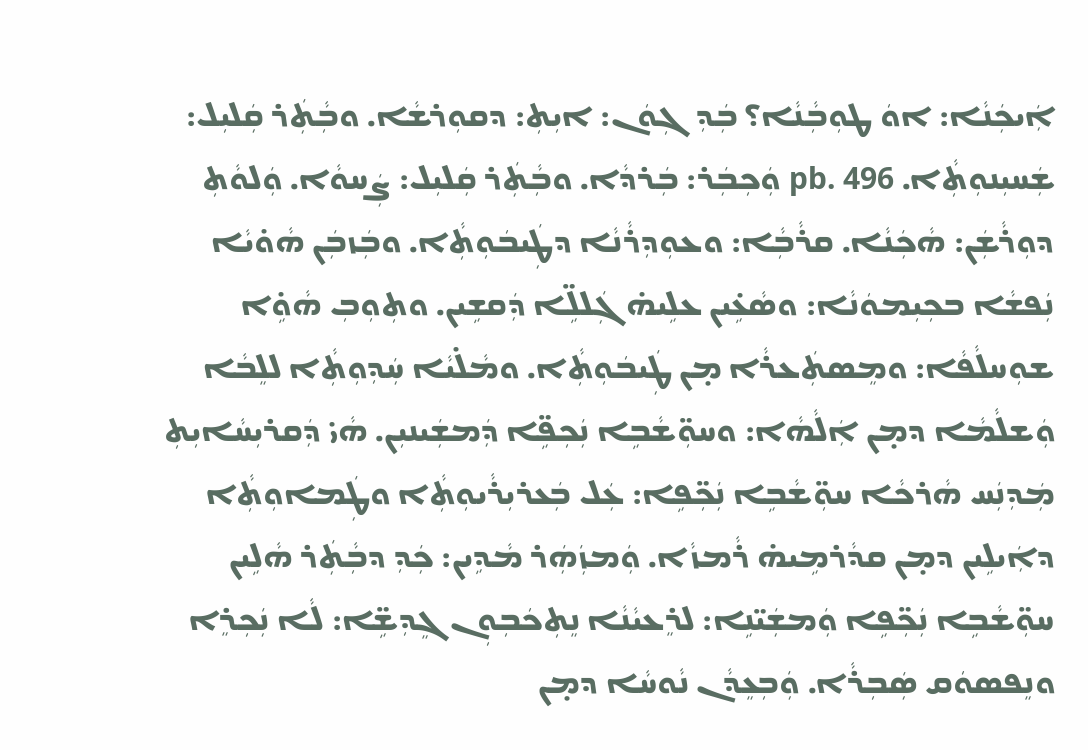ܐܲܝܟܲܢܵܐ: ܐܘܿ ܛܘܼܒܼܵܢܵܐ؟ ܒܲܕܼܓܼܘܿܢ: ܐܝܼܬܼ: ܕܩܘܼܪܫܵܐ. ܘܒܼܵܬܲܪ ܩܲܠܝܼܠ: ܫܲܚܝܼܢܘܼܬܼܵܐ. pb. 496 ܘܲܟܼܒܲܪ: ܒܲܪܕܵܐ. ܘܒܼܵܬܲܪ ܩܲܠܝܼܠ: ܨܲܚܘܵܐ. ܘܲܠܘܵܬܼ ܕܘܼܪܵܫܲܢ: ܗܵܟܲܢܵܐ. ܩܪܵܒܼܵܐ: ܘܥܘܼܕܼܪܵܢܵܐ ܕܛܲܝܒܿܘܼܬܼܵܐ. ܘܒܲܙܒܲܢ ܗܵܘ̇ܝܵܐ ܢܲܦܫܵܐ ܒܟܼܝܼܡܘܿܢܵܐ: ܘܤܵܥܹ̇ܝܢ ܥܠܹܝܗ̇ ܓܲܠܠܹ̈ܐ ܕܲܩܫܹܝܢ. ܘܬܼܘܼܒܼ ܗܵܘܹ̇ܐ ܫܘܼܚܠܵܦܵܐ: ܘܡܸܤܬܲܥܪܵܐ ܡ̣ܢ ܛܲܝܒܿܘܼܬܼܵܐ. ܘܡܵܠ̇ܝܵܐ ܚܲܕܼܘܼܬܼܵܐ ܠܠܸܒܵܐ ܘܲܫܠܵܡܵܐ ܕܡ̣ܢ ܐܲܠܵܗܵܐ: ܘܚܘܼ̈ܫܵܒܹܐ ܢܲܟܼܦܹ̈ܐ ܕܲܡܫܲܝܢܝܼܢ. ܗܵܝ̇ ܕܲܩܪܝܼܚܵܐܝܼܬܼ ܡܲܕܼܢܲܚ ܗܵܪܟܵܐ ܚܘܼ̈ܫܵܒܹܐ ܢܲܟܼ̈ܦܹܐ: ܥܲܠ ܒܲܥܪܝܼܪܵܝܘܼܬܼܵܐ ܘܛܲܡܐܘܼܬܼܵܐ ܕܐܲܝܠܹܝܢ ܕܡ̣ܢ ܩܕܵܪܡܹܝܗ̇ ܪܵܡܙܵܐ. ܘܲܡܙܲܗܲܪ ܡܵܕܹܝܢ: ܟܲܕܼ ܕܒܼܵܬܲܪ ܗܵܠܹܝܢ ܚܘܼ̈ܫܵܒܹܐ ܢܲܟܼ̈ܦܹܐ ܘܲܡܫܲܝ̈ܢܹܐ: ܠܪܸܥܝܵܢܵܐ ܢܸܬܼܟܿܒܼܘܼܢ ܓܸܕܼܫܹ̈ܐ: ܠܵܐ ܢܲܟܼܪܸܐ ܘܢܸܦܤܘܿܩ ܤܲܒܼܪܵܐ. ܘܲܒܼܥܸܕܵܢ ܢܵܘܚܵܐ ܕܡ̣ܢ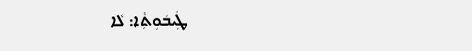ܛܲܝܒܿܘܼܬܼܵܐ: ܠܵܐ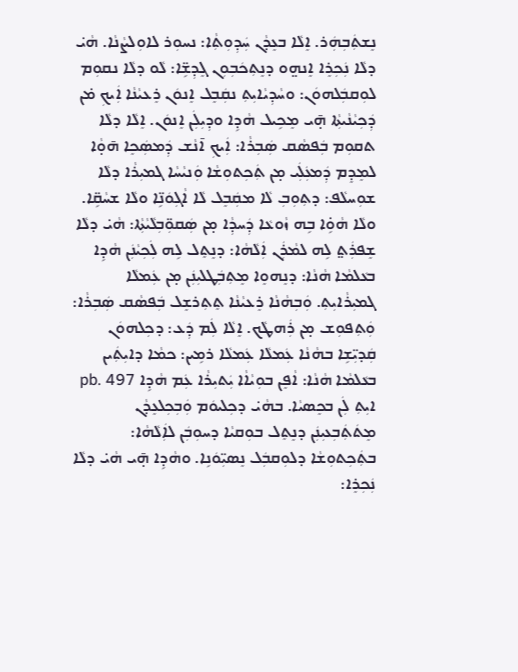ܢܸܫܬܲܒܼܗܲܪ. ܐܸܠܵܐ ܒܥܸܕܵܢ ܚܲܕܼܘܼܬܼܵܐ: ܢܚܘܼܪ ܠܐܘܼܠܨܵܢܵܐ. ܗܵܝ̇ ܕܠܵܐ ܢܲܟܼܪܸܐ ܐܸܢܗ̤ܘ ܕܢܸܬܼܟܿܒܼܘܼܢ ܓܸܕܼܫܹ̈ܐ: ܠܵܘ ܕܠܵܐ ܢܩܘܼܡ ܠܘܼܩܒܲܠܗܘܿܢ: ܘܚܵܕܼܝܵܐܝܼܬܼ ܢܩܲܒܸܠ ܐܸܢܘܿܢ ܪܸܥܝܵܢܵܐ ܐܲܝܟܼ ܡ̇ܢ ܕܲܟܼܝܵܢܵܝܬܼܵܐ ܗ̣̄ܝ ܡܸܟܹܝܠ ܗܵܕܹܐ ܘܕܼܝܼܠܲܢ ܐܸܢܘܿܢ. ܐܸܠܵܐ ܕܠܵܐ ܬܩܘܼܡ ܒܲܦܤܵܩ ܤܲܒܼܪܵܐ: ܐܲܝܟܼ ܐ̄ܢܵܫ ܕܲܡܤܲܟܸܐ ܗ̄ܘ̣ܵܐ ܠܡܸܕܸܡ ܕܲܡܥܲܠܲܝ ܡ̣ܢ ܬܲܟܼܬܘܼܫܵܐ ܘܲܢܝܵܚܵܐ ܓܡܝܼܪܵܐ ܕܠܵܐ ܫܘܼܚܠܵܦ: ܕܬܼܘܼܒܼ ܠܵܐ ܡܩܲܒܸܠ ܠܵܐ ܐܵܓܼܘܿܢܹ̈ܐ ܘܠܵܐ ܫܚܵܩܹ̈ܐ. ܘܠܵܐ ܗܵܘܹ̇ܐ ܒܹܗ ܙܵܘܥܵܐ ܕܲܚܕܼܵܐ ܡ̣ܢ ܤܲܩܘܼ̈ܒܼܠܵܝܵܬܼܵܐ: ܗܵܝ̇ ܕܠܵܐ ܫܸܦܪܲܬ̤ ܠܹܗ ܠܡܵܪܲܢ ܐܲܠܵܗܵܐ: ܕܢܸܬܸܠ ܠܹܗ ܠܲܟܼܝܵܢܲܢ ܗܵܕܹܐ ܒܥܵܠܡܵܐ ܗܵܢܵܐ: ܕܢܸܗܘܸܐ ܡܸܬܼܒܲܛܠܝܼܢܲܢ ܡ̣ܢ ܥܲܡܠܵܐ ܓܡܝܼܪܵܐܝܼܬܼ. ܘܲܒܼܗܵܢܵܐ ܪܸܥܝܵܢܵܐ ܬܸܬܼܪܫܸܠ ܒܲܦܤܵܩ ܤܲܒܼܪܵܐ: ܘܲܬܼܦܘܼܫ ܡ̣ܢ ܪܲܗܛܵܟ. ܐܸܠܵܐ ܠܲܡ ܕܲܥ: ܕܟܼܠܗܘܿܢ ܩܲܕܝܼ̈ܫܹܐ ܒܗܵܢܵܐ ܥܲܡܠܵܐ ܥܲܡܠܵܐ ܪܡܹܝܢ: ܟܡܵܐ ܕܐܝܼܬܲܝܢ ܒܥܵܠܡܵܐ ܗܵܢܵܐ: ܐܵܦܸܢ ܒܘܼܝܵܐܵܐ ܝܲܬܝܼܪܵܐ ܥܲܡ ܗܵܕܹܐ pb. 497 ܐܝܼܬܼ ܠܲܢ ܒܟܸܤܝܵܐ. ܒܗܵܝ̇ ܕܟܼܠܝܘܿܡ ܘܲܒܼܟܼܠܥܸܕܵܢ ܡܸܬܿܬܲܒܼܥܝܼܢܲܢ ܕܢܸܬܸܠ ܒܘܼܩܝܵܐ ܕܚܘܼܒܲܢ ܠܐܲܠܵܗܵܐ: ܒܬܲܟܼܬܘܼܫܵܐ ܕܠܘܼܩܒܲܠ ܢܸܤܝܼ̈ܘܿܢܹܐ. ܘܗܵܕܹܐ ܗ̣̄ܝ ܗܵܝ̇ ܕܠܵܐ ܢܲܟܼܪܸܐ: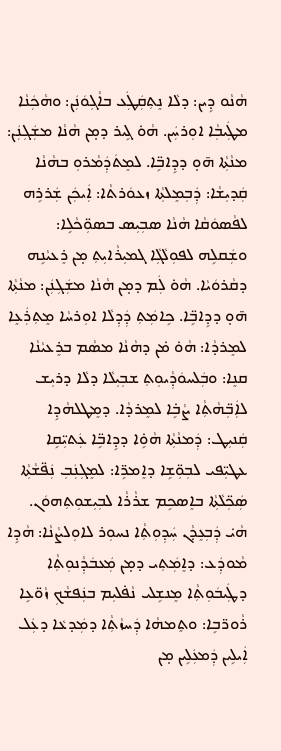ܗܵܢܵܘ ܕܹܝܢ: ܕܠܵܐ ܢܸܬܼܩܲܛܲܥ ܒܐܵܓܼܘܿܢܲܢ: ܘܗܵܟܲܢܵܐ ܡܛܲܝܒܼܵܐ ܐܘܼܪܚܲܢ. ܗܵܘ̇ ܓܹܝܪ ܕܡ̣ܢ ܗܵܢܵܐ ܡܫܲܓܼܢܲܢ: ܡܢܵܬܼܵܐ ܗ̄ܘ̣ ܕܕܹܐܒܹ̈ܐ. ܠܡܸܬܿܕܲܡܵܪܘܼ ܒܗܵܢܵܐ ܩܲܕܝܼܫܵܐ: ܕܲܒܼܡܸܠܬܼܵܐ ܙܥܘܿܪܬܵܐ: ܐܲܝܟܲܢ ܫܲܪܪܹܗ ܠܦܵܤܘܿܩܵܐ ܗܵܢܵܐ ܤܒܼܝܼܣ ܒܤܘܼ̈ܟܵܠܹܐ: ܘܫܲܩܠܹܗ ܠܦܘܼܠܵܓܼܵܐ ܓܡܝܼܪܵܐܝܼܬܼ ܡ̣ܢ ܪܸܥܝܵܢܹܗ ܕܩܵܪܘܿܝܵܐ. ܗܵܘ̇ ܠܲܡ ܕܡ̣ܢ ܗܵܢܵܐ ܡܫܲܓܼܢܲܢ: ܡܢܵܬܼܵܐ ܗ̄ܘ̣ ܕܕܹܐܒܹ̈ܐ. ܟܹܐܡܲܬܼ ܕܲܕܼܠܵܐ ܐܘܼܪܚܵܐ ܡܸܬܼܪܲܥܸܐ ܠܡܸܪܕܵܐ: ܗܵܘ̇ ܡ̇ܢ ܕܗܵܢܵܐ ܡܤܵܡ ܒܪܸܥܝܵܢܵܐ ܩܢܸܐ: ܘܒܲܠܚܘܿܕܼܵܝܘܼܬܼ ܫܒܼܝܼܠܵܐ ܕܠܵܐ ܕܪܝܼܫ ܠܐܲܒܼ̈ܗܵܬܼܵܐ ܨܵܒܹ̇ܐ ܠܡܸܪܕܵܐ. ܕܡܸܛܠܗܵܕܹܐ ܩܲܢܝܼܛ: ܕܲܡܢܵܬܼܵܐ ܗܵܘܹ̇ܐ ܕܕܹܐܒܹ̈ܐ ܥܲܬܝܼ̈ܩܹܐ ܥܛܝܼ̈ܦܝ ܠܒܼܘܼ̈ܫܹܐ ܕܐܸܡܪܹ̈ܐ: ܠܡܸܓܼܢܲܒܼ ܢܲܦ̈ܫܵܬܼܵܐ ܤܲܟܼ̈ܠܵܬܼܵܐ ܒܐܸܤܟܹܡ ܫܪܵܪܵܐ ܠܒܼܝܼܫܘܼܬܼܗܘܿܢ. ܗܵܝ̇ ܕܲܒܼܥܸܕܵܢ ܚܲܕܼܘܼܬܼܵܐ ܢܚܘܼܪ ܠܐܘܼܠܨܵܢܵܐ: ܗܵܕܹܐ ܡܵܘܕܲܥ: ܕܐܸܡܲܬܼܝ ܕܡ̣ܢ ܡܲܥܒܿܕܼܵܢܘܼܬܼܵܐ ܕܛܲܝܒܿܘܼܬܼܵܐ ܡܸܢܫܹܠܝ ܢܵܦ̇ܠܝܼܡ ܒܢܲܦܫܵܟܼ ܙܵܘ̈ܥܹܐ ܪܵܘܪ̈ܒܹܐ: ܘܬܸܡܗܵܐ ܕܲܚܙܵܬܼܵܐ ܕܡܲܕܥܵܐ ܕܥܲܠ ܐܲܝܠܹܝܢ ܕܲܡܥܲܠܹܝܢ ܡ̣ܢ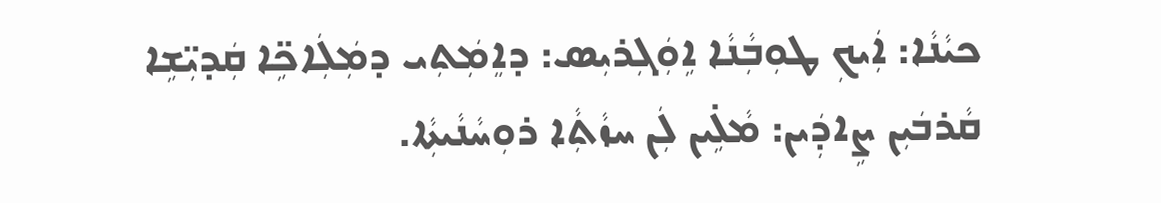ܟܝܵܢܵܐ: ܐܲܝܟܼ ܛܘܼܒܼܵܢܵܐ ܐܹܘܲܓܼܪܝܼܣ: ܕܐܸܡܲܬܼܝ ܕܡܲܠܲܐܟܹ̈ܐ ܩܲܕܝܼ̈ܫܹܐ ܩܵܪܒܿܝܼܢ ܨܹܐܕܲܝܢ: ܡܵܠܹ̇ܝܢ ܠܲܢ ܚܙܵܬܼܵܐ ܪܘܼܚܵܢܵܝܬܼܵܐ.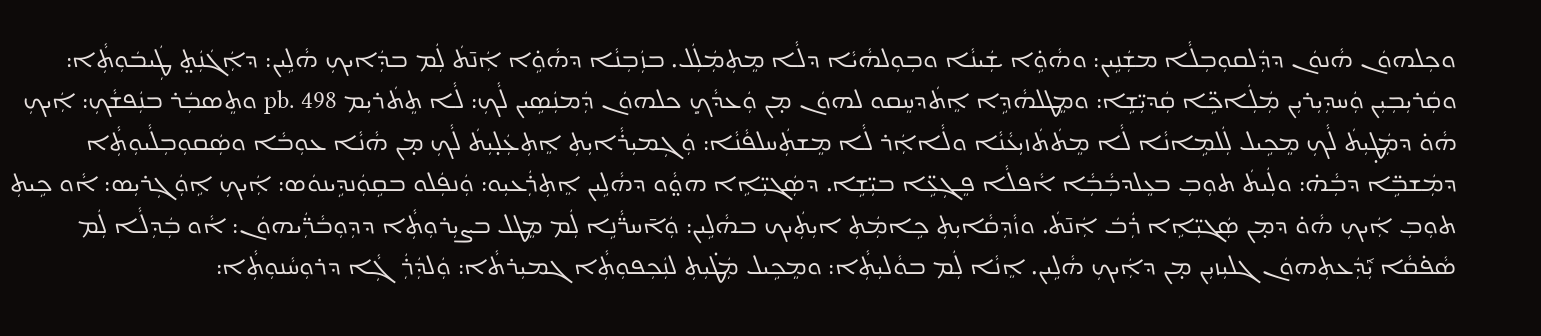ܘܟܼܠܗܘܿܢ ܗܵܢܘܿܢ ܕܕܲܠܩܘܼܒܼܠܵܐ ܡܫܲܢܹܝܢ: ܘܗܵܘܹ̇ܐ ܫܲܝܢܵܐ ܘܒܼܘܼܠܗܵܝܵܐ ܕܠܵܐ ܡܸܬܼܡܲܠܲܠ. ܒܙܲܒܼܢܵܐ ܕܗܵܘܹ̇ܐ ܐܲܢ̄ܬܿ ܠܲܡ ܒܕܲܐܝܟܼ ܗܵܠܹܝܢ: ܕܐܲܓܿܢܲܬ̤ ܛܲܝܒܿܘܼܬܼܵܐ: ܘܩܲܪܝܼܒܼܝܼܢ ܘܲܚܕܼܝܼܪܝܼܢ ܡܲܠܲܐܟܹ̈ܐ ܩܲܕܝܼ̈ܫܹܐ: ܘܡܸܛܠܗܵܕܹܐ ܐܸܬܿܕܚܸܩܘ ܠܗܘܿܢ ܡ̣ܢ ܘܲܥܕܵܟܼܸ ܟܠܗܘܿܢ ܕܲܡܢܲܤܹܝܢ ܠܵܟܼ: ܠܵܐ ܬܸܬܿܪܝܼܡ pb. 498 ܘܬܸܤܒܲܪ ܒܢܲܦܫܵܟܼ: ܐܲܝܟܼ ܗܵܘ̇ ܕܡܲܛ̣ܝܼܬܿ ܠܵܟܼ ܡܸܟܹܝܠ ܠܲܠܡܹܐܢܵܐ ܠܵܐ ܡܸܬܿܬܿܙܝܼܥܵܢܵܐ ܘܠܵܐܐܲܪ ܠܵܐ ܡܸܫܬܲܚܠܦܵܢܵܐ: ܘܲܓܼܡܝܼܪܵܐܝܼܬܼ ܐܸܬܼܥܲܠ̣ܝܼܬܿ ܠܵܟܼ ܡ̣ܢ ܗܵܢܵܐ ܥܘܼܒܵܐ ܘܤܲܩܘܼܒܼܠܵܝܘܼܬܼܵܐ ܕܡܲܫܒܹ̈ܐ ܕܒܼܵܗ̇: ܘܠܲܝܬܿ ܬܘܼܒܼ ܒܥܸܠܕܒܼܵܒܼܵܐ ܐܵܦܠܵܐ ܦܸܓܼܥܹ̈ܐ ܒܝܼ̈ܫܹܐ. ܕܤܲܓܝܼ̈ܐܹܐ ܗܘ̤ܵܘ ܕܗܵܠܹܝܢ ܐܸܬܼܪܲܥܝܼܘ: ܘܲܢܦܲܠܘ ܒܩܹܘܲܢܕܹܝܢܘܿܣ: ܐܲܝܟܼ ܐܹܘܲܓܼܪܝܼܣ: ܐܵܘ ܟܹܝܬܼ ܬܘܼܒܼ ܐܲܝܟܼ ܗܵܘ̇ ܕܡ̣ܢ ܤܲܓܝܼ̈ܐܹܐ ܪܲܒܿ ܐܲܢ̄ܬܿ. ܘܙܵܕܼܩܵܐܝܼܬܼ ܟܹܐܡܲܬܼ ܐܝܼܬܲܝܟ ܒܗܵܠܹܝܢ: ܘܲܐ̄ܚܪ̈ܵܢܹܐ ܠܲܡ ܡܸܛܠ ܒܨܝܼܪܘܼܬܼܵܐ ܕܕܼܘܼܒܵܪ̈ܲܝܗܘܿܢ: ܐܵܘ ܒܲܕܼܠܵܐ ܠܲܡ ܤܵܦ̇ܩܵܐ ܝܑܼܕܲܥܬܼܗܘܿܢ ܓܠܝܼܙܝܼܢ ܡ̣ܢ ܕܐܲܝܟܼ ܗܵܠܹܝܢ. ܐܸܢܵܐ ܠܲܡ ܒܘܵܠܝܼܬܼܵܐ: ܘܡܸܟܹܝܠ ܡܲܛ̇ܝܼܬܼ ܠܢܲܟܼܦܘܼܬܼܵܐ ܓܡܝܼܪܬܵܐ: ܘܲܠܕܲܪܲܓܼܵܐ ܕܪܘܼܚܵܢܘܼܬܼܵܐ: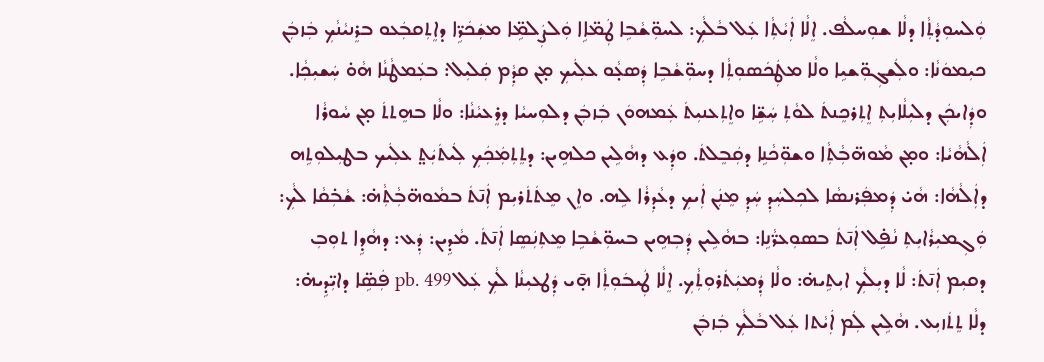ܘܲܠܚܘܼܕܵܬܼܵܐ ܕܠܵܐ ܫܘܼܚܠܵܦ. ܐܸܠܵܐ ܐܲܝܵܬܼܵܐ ܥܲܠ ܒܵܠܵܟܼ: ܠܚܘܼ̈ܫܵܒܹܐ ܛܲܡ̈ܐܹܐ ܘܲܠܨܲܠܡܹ̈ܐ ܡܫܲܟܿܪܹ̈ܐ ܕܐܸܬܼܩܒܲܥܘ ܒܪܸܢܝܵܢܵܟܼ ܒܲܙܒܲܢ ܟܝܼܡܘܿܢܵܐ: ܘܠܲܫܓܼܘܼ̈ܫܝܹܐ ܘܠܵܐ ܡܛܲܟܿܤܘܼܬܼܵܐ ܕܚܘܼ̈ܫܵܒܹܐ ܕܲܤܥ̣ܵܘ ܥܠܲܝܟܼ ܡ̣ܢ ܩܕܼܵܡ ܩܲܠܝܼܠ: ܒܥܲܡܛܵܢܵܐ ܗܵܘ̇ ܚܲܫܝܼܟܼܵܐ. ܘܕܲܐܝܟܲܢ ܕܠܝܼܠܵܐܝܼܬܼ ܐܸܬܼܪܟܸܢܬܿ ܠܘܵܬܼ ܚܲܫܹ̈ܐ ܘܐܸܬܼܥܢܝܼܬܿ ܥܲܡܗܘܿܢ ܒܲܙܒܲܢ ܕܠܘܼܚܝܵܐ ܕܪܸܥܝܵܢܵܐ: ܘܠܵܐ ܒܗܸܬܬܿ ܡ̣ܢ ܚܵܘܪܵܐ ܐܲܠܵܗܵܝܵܐ: ܘܡ̣ܢ ܡܵܘܗ̈ܒܼܵܬܼܵܐ ܘܫܘܼ̈ܟܵܢܹܐ ܕܩܲܒܸܠܬܿ. ܘܕܲܥ ܕܗܵܠܹܝܢ ܟܠܗܹܝܢ: ܕܬܸܬܼܡܲܟܲܟܼ ܠܲܝܬܿܝܲܬ̤ ܥܠܲܝܟ ܒܛܝܼܠܘܼܬܹܗ ܕܐܲܠܵܗܵܐ: ܗܵܝ̇ ܕܲܡܦܲܪܢܤܵܐ ܠܟܼܠܚܲܕܼ ܚܲܕܼ ܡܸܢܲܢ ܐܲܝܟܼ ܕܥܵܕܼܪܵܐ ܠܹܗ. ܘܐܸܢ ܡܸܬܿܬܿܪܝܼܡ ܐܲܢ̄ܬܿ ܒܡܵܘܗ̈ܒܼܵܬܼܵܗ̇: ܫܵܒܼ̇ܩܵܐ ܠܵܟܼ: ܘܲܓܼܡܝܼܪܵܐܝܼܬܼ ܢܵܦܹ̇ܠ ܐܲܢ̄ܬܿ ܒܤܘܼܥܪ̈ܵܢܹܐ: ܒܗܵܠܹܝܢ ܕܲܒܼܗܹܝܢ ܒܚܘܼ̈ܫܵܒܹܐ ܡܸܬܼܢܲܤܸܐ ܐܲܢ̄ܬܿ. ܡܵܕܹܝܢ: ܕܲܥ: ܕܗܵܕܹܐ ܬܘܼܒܼ ܕܩܝܼܡ ܐܲܢ̄ܬܿ: ܠܵܐ ܕܝܼܠܵܟܼ ܐܝܼܬܹܝܗ̇: ܘܠܵܐ ܕܲܡܝܲܬܿܪܘܼܬܼܵܟܼ. ܐܸܠܵܐ ܛܲܝܒܿܘܼܬܼܵܐ ܗ̣̄ܝ ܕܲܛܥܝܼܢܵܐ ܠܵܟܼ ܥܲܠ pb. 499 ܦܲܤܹ̈ܐ ܕܐܝܼ̈ܕܹܝܗ̇: ܕܠܵܐ ܬܸܬܿܙܝܼܥ. ܗܵܠܹܝܢ ܠܲܡ ܐܲܝܵܬܐ ܥܲܠ ܒܵܠܵܟܼ ܒܲܙܒܲܢ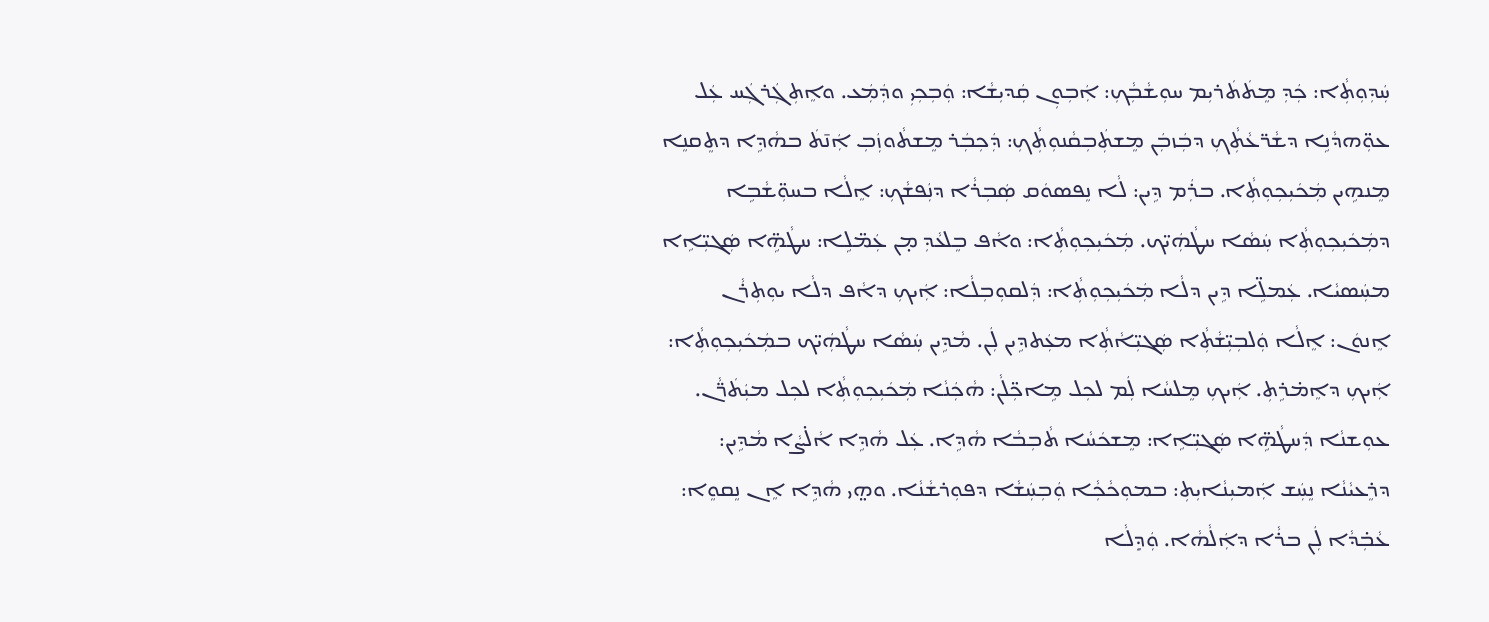ܚܲܕܼܘܼܬܼܵܐ: ܟܲܕܼ ܡܸܬܿܬܿܪܝܼܡ ܚܘܼܫܵܒܼܵܟܼ: ܐܲܒܼܘܼܢ ܩܲܕܝܼܫܵܐ: ܘܲܒܼܟܼܝܼ ܘܕܲܡܲܥ. ܘܐܸܬܼܓܲܪܓܲܚ ܥܲܠ ܥܘܼ̈ܗܕܵܢܹܐ ܕܫܵܪ̈ܥܵܬܼܵܟܼ ܕܒܲܙܒܲܢ ܡܸܫܬܲܒܼܩܵܢܘܼܬܼܵܟܼ: ܕܲܟܼܒܲܪ ܡܸܫܬܵܘܙܲܒܼ ܐܲܢ̄ܬܿ ܒܗܵܕܹܐ ܕܬܸܩܢܸܐ ܡܸܢܗܹܝܢ ܡܲܟܿܝܼܟܼܘܼܬܼܵܐ. ܒܪܲܡ ܕܹܝܢ: ܠܵܐ ܢܸܦܤܘܿܩ ܤܲܒܼܪܵܐ ܕܢܲܦܫܵܟܼ: ܐܸܠܵܐ ܒܚܘܼ̈ܫܵܒܹܐ ܕܡܲܟܿܝܼܟܼܘܼܬܼܵܐ ܚܲܤܵܐ ܚܛܵܗܲܝ̈ܟ. ܡܲܟܿܝܼܟܼܘܼܬܼܵܐ: ܘܐܵܦ ܒܸܠܥܵܕܼ ܡ̣ܢ ܥܲܡ̈ܠܹܐ: ܚܛܵܗܹ̈ܐ ܤܲܓܝܼ̈ܐܹܐ ܡܚܲܤܝܵܐ. ܥܲܡܠܹ̈ܐ ܕܹܝܢ ܕܠܵܐ ܡܲܟܿܝܼܟܼܘܼܬܼܵܐ: ܕܲܠܩܘܼܒܼܠܵܐ: ܐܲܝܟܼ ܕܐܵܦ ܕܠܵܐ ܝܘܼܬܼܪܵܢ ܐܸܢܘܿܢ: ܐܸܠܵܐ ܘܲܠܒܼܝܼ̈ܫܵܬܼܵܐ ܤܲܓܝܼ̈ܐܵܬܼܵܐ ܡܥܲܬܕܹܝܢ ܠܲܢ. ܡܵܕܹܝܢ ܚܲܤܵܐ ܚܛܵܗܲܝ̈ܟ ܒܡܲܟܿܝܼܟܼܘܼܬܼܵܐ: ܐܲܝܟܼ ܕܐܸܡ̇ܪܹܬܼ. ܐܲܝܟܼ ܡܸܠܚܵܐ ܠܲܡ ܠܟܼܠ ܡܹܐܟܼ̈ܠܵܢ: ܗܵܟܲܢܵܐ ܡܲܟܿܝܼܟܼܘܼܬܼܵܐ ܠܟܼܠ ܡܝܲܬܿܪ̈ܵܢ. ܥܘܼܫܢܵܐ ܕܲܚܛܵܗܹ̈ܐ ܤܲܓܝܼ̈ܐܹܐ: ܡܸܫܟܿܚܵܐ ܬܵܒܼܒܵܐ ܗܵܕܹܐ. ܥܲܠ ܗܵܕܹܐ ܐܵܠ̇ܨܵܐ ܡܵܕܹܝܢ: ܕܪܸܥܝܵܢܵܐ ܢܸܚܲܫ ܐܲܡܝܼܢܵܐܝܼܬܼ: ܒܡܘܼܟܵܟܼܵܐ ܘܲܒܼܚܲܫܵܐ ܕܦܘܼܪܫܵܢܵܐ. ܘܗ̤ܝ ܗܵܕܹܐ ܐܸܢ ܢܸܩܘܸܐ: ܥܵܒܼ̇ܕܵܐ ܠܲܢ ܒܪܵܐ ܕܐܲܠܵܗܵܐ. ܘܲܕܼܸܠܵܐ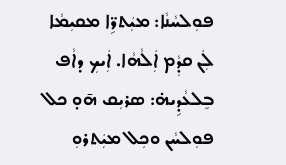ܦܘܼܠܚܵܢܵܐ: ܡܝܲܬܪܹ̈ܐ ܡܩܝܼܡܵܐ ܠܲܢ ܩܕܼܵܡ ܐܲܠܵܗܵܐ. ܐܲܝܟܼ ܕܐܵܦ ܒܸܠܥܵܕܹܝܗ̇: ܤܪܝܼܩ ܗ̄ܘ̣ ܟܠ ܦܘܼܠܚܵܢ ܘܟܼܠ ܡܝܲܬܪܘܼ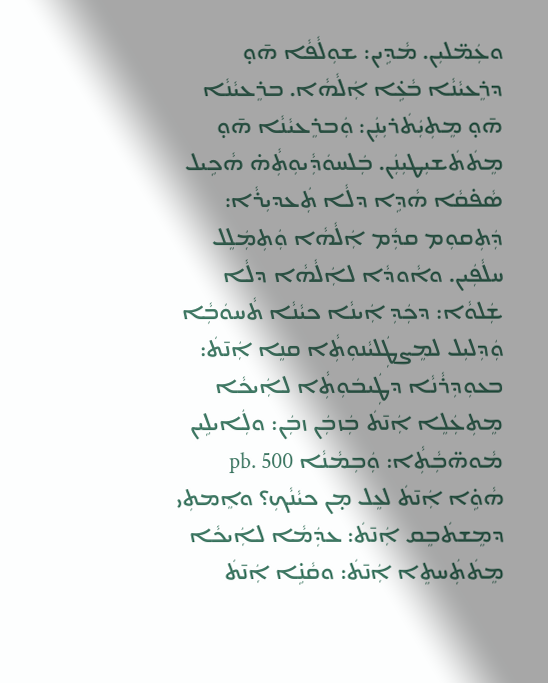ܘܥܲܡ̈ܠܝܼܢ. ܡܵܕܹܝܢ: ܫܘܼܠܵܦܵܐ ܗ̄ܘ̣ ܕܪܸܥܝܵܢܵܐ ܒܵܥܹ̇ܐ ܐܲܠܵܗܵܐ. ܒܪܸܥܝܵܢܵܐ ܗ̄ܘ̣ ܡܸܬܼܝܲܬܿܪܝܼܢܲܢ: ܘܲܒܪܸܥܝܵܢܵܐ ܗ̄ܘ̣ ܡܸܬܿܬܿܫܝܼܛܝܼܢܲܢ. ܒܲܠܚܘܿܕܼܵܝܘܼܬܼܵܗ̇ ܗܵܟܹܝܠ ܤܵܦ̇ܩܵܐ ܗܵܕܹܐ ܕܠܵܐ ܬܲܥܕܝܼܪܵܐ: ܕܲܬܼܩܘܼܡ ܩܕܼܵܡ ܐܲܠܵܗܵܐ ܘܲܬܼܡܲܠܸܠ ܚܠܵܦܲܝܢ. ܘܐܵܘܕܵܐ ܠܐܲܠܵܗܵܐ ܕܠܵܐ ܫܲܠܘܵܐ: ܕܟܲܕܼ ܐܲܝܢܵܐ ܟܝܵܢܵܐ ܬܵܚܘܿܒܼܵܐ ܘܲܕܼܠܝܼܠ ܠܡܸܨܛܲܠܝܵܢܘܼܬܼܵܐ ܩܢܸܐ ܐܲܢ̄ܬܿ: ܒܥܘܼܕܼܪܵܢܵܐ ܕܛܲܝܒܿܘܼܬܼܵܐ ܠܐܲܝܟܵܐ ܡܸܬܼܥܲܠܸܐ ܐܲܢ̄ܬܿ ܒܲܙܒܲܢ ܙܒܲܢ: ܘܠܲܐܝܠܹܝܢ ܡܵܘܗ̈ܒܼܵܬܼܵܐ: ܘܲܒܼܡܵܢܵܐ pb. 500 ܗܵܘܹ̇ܐ ܐܲܢ̄ܬܿ ܠܥܸܠ ܡ̣ܢ ܟܝܵܢܵܟܼ؟ ܘܐܸܡܬܼܝ ܕܡܸܫܬܿܒܸܩ ܐܲܢ̄ܬܿ: ܥܕܲܡܵܐ ܠܐܲܝܟܵܐ ܡܸܬܿܬܲܚܬܸܐ ܐܲܢ̄ܬܿ: ܘܩܵܢܹ̇ܐ ܐܲܢ̄ܬܿ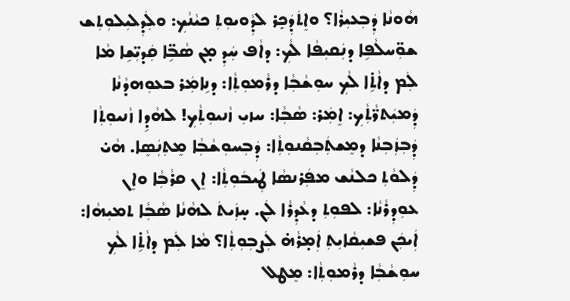ܗܵܘܢܵܐ ܕܲܒܼܥܝܼܪܵܐ؟ ܘܐܸܬܿܕܲܟܼܸܪ ܠܕܼܵܘܝܘܼܬܼ ܟܝܵܢܵܟܼ: ܘܠܲܕܼܠܝܼܠܘܼܬܼܫ ܫܘܼ̈ܚܠܵܦܹܐ ܕܢܲܩܝܼܦܵܐ ܠܵܟܼ: ܕܐܵܦ ܚܲܕܼ ܡ̣ܢ ܤܵܒܹ̈ܐ ܩܲܕܝܼ̈ܫܹܐ ܡܵܐ ܠܲܡ ܕܐܵܬܹ̇ܐ ܠܵܟܼ ܚܘܼܫܵܒܼܵܐ ܕܪܵܡܘܼܬܼܵܐ: ܕܢܹܐܡܲܪ ܒܥܘܼܗܕܵܢܵܐ ܕܲܡܝܲܬܪ̈ܵܬܼܵܟܼ: ܐܸܡܲܪ: ܤܵܒܼܵܐ: ܚܙܝܼ ܙܵܢܝܘܼܬܼܵܟܼ! ܠܗܵܕܹܐ ܙܵܢܝܘܼܬܼܵܐ ܕܲܒܼܙܲܒܼܢܵܐ ܕܡܸܫܬܲܒܼܩܵܢܘܼܬܼܵܐ: ܕܲܒܼܚܘܼܫܵܒܼܵܐ ܡܸܬܼܢܲܤܸܐ. ܗܵܝ̇ ܕܲܠܘܵܬܼ ܟܠܢܵܫ ܡܦܲܪܢܤܵܐ ܛܲܝܒܿܘܼܬܼܵܐ: ܐܸܢ ܩܪܵܒܼܵܐ ܘܐܸܢ ܥܘܼܕܼܪܵܢܵܐ: ܠܦܘܼܬܼ ܕܥܵܕܼܪܵܐ ܠܲܢ. ܚ̣ܙܲܝܬܿ ܠܗܵܢܵܐ ܤܵܒܼܵܐ ܬܡܝܼܗܵܐ: ܐܲܝܟܲܢ ܦܫܝܼܩܵܐܝܼܬܼ ܐܲܡ̣ܪܵܗ̇ ܠܲܨܒܼܘܼܬܼܵܐ؟ ܡܵܐ ܠܲܡ ܕܐܵܬܹ̇ܐ ܠܵܟܼ ܚܘܼܫܵܒܼܵܐ ܕܪܵܡܘܼܬܼܵܐ: ܡܸܛܠ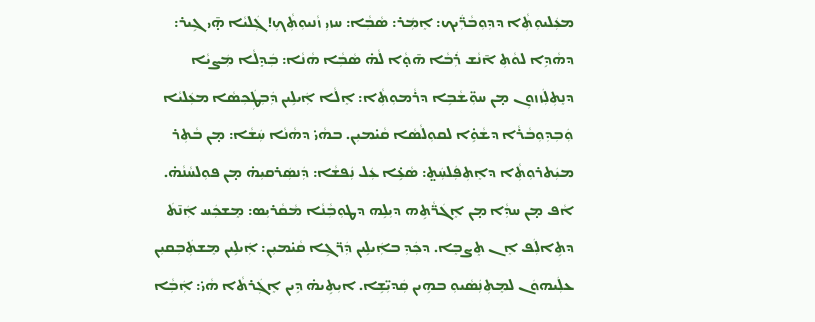ܡܥܲܠܝܘܼܬܼܵܐ ܕܕܼܘܼܒܵܪ̈ܲܝܟ: ܐܸܡܲܪ: ܤܵܒܼܵܐ: ܚܙܝܼ ܙܵܢܝܘܼܬܼܵܟܼ! ܓܲܠܝܵܐ ܗ̣̄ܝ ܓܹܝܪ: ܕܗܵܕܹܐ ܠܘܵܬܼ ܐ̄ܢܵܫ ܪܲܒܵܐ ܗ̄ܘ̣ܵܐ ܠܵܗ̇ ܤܵܒܼܵܐ ܗܵܢܵܐ: ܒܲܕܼܸܠܵܐ ܡܲܨܝܵܐ ܕܢܸܬܼܠܲܙܙܘܼܢ ܡ̣ܢ ܚܘܼ̈ܫܵܒܹܐ ܕܪܵܡܘܼܬܼܵܐ: ܐܸܠܵܐ ܐܲܝܠܹܝܢ ܕܲܒܼܛܲܟܼܤܵܐ ܡܥܲܠܝܵܐ ܘܲܒܼܕܼܘܼܒܵܪܵܐ ܕܫܵܘܹ̇ܐ ܠܩܘܼܠܵܤܵܐ ܩܵܝ̇ܡܝܼܢ. ܒܗܵܝ̇ ܕܗܵܢܵܐ ܚܲܫܵܐ: ܡ̣ܢ ܒܵܬܼܪ ܡܝܲܬܪܘܼܬܼܵܐ ܕܐܸܬܼܦܲܠܚܲܬ̤: ܤܵܥܹ̇ܐ ܥܲܠ ܢܲܦܫܵܐ: ܕܲܢܤܲܪܩܝܼܗ̇ ܡ̣ܢ ܦܘܼܠܚܵܢܵܗ̇. ܐܵܦ ܡ̣ܢ ܚܕܼܵܐ ܡ̣ܢ ܐܸܓܿܪ̈ܵܬܹܗ ܕܝܼܠܹܗ ܕܛܘܼܒܼܵܢܵܐ ܡܵܩܵܪܝܼܣ: ܡܸܫܟܲܚ ܐܲܢ̄ܬܿ ܕܬܹܐܠܲܦ ܐܸܢ ܬܸܨܒܸܐ. ܕܟܲܕܼ ܒܐܲܝܠܹܝܢ ܕܲܪ̈ܓܹܐ ܩܵܝ̇ܡܝܼܢ: ܐܲܝܠܹܝܢ ܡܸܫܬܲܒܼܩܝܼܢ ܥܠܲܝܗܘܿܢ ܠܡܸܬܼܢܲܤܵܝܘܼ ܒܗܹܝܢ ܩܲܕܝܼ̈ܫܹܐ. ܐܝܼܬܹܝܗ̇ ܕܹܝܢ ܐܸܓܲܪܬܵܐ ܗܵܝ̇: ܐܲܒܼܵܐ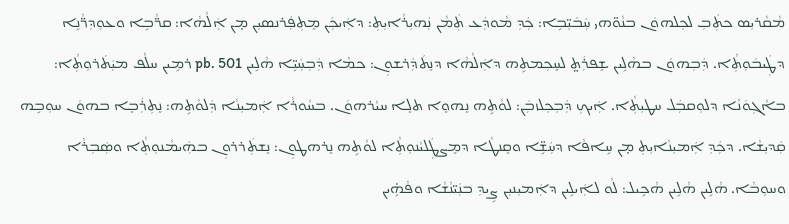ܡܵܩܵܪܝܼܣ ܟܬܲܒܼ ܠܟܼܠܗܘܿܢ ܒܢܵܘ̈ܗܝ ܚܲܒܿܝܼ̈ܒܹܐ: ܟܲܕܼ ܡܵܘܕܲܥ ܬܲܡܵܢ ܢܲܗܝܼܪܵܐܝܼܬܼ: ܕܐܲܝܟܲܢ ܡܸܬܼܦܲܪܢܤܝܼܢ ܡ̣ܢ ܐܲܠܵܗܵܐ: ܩܪ̈ܵܒܹܐ ܘܥܘܼܕܼܪ̈ܵܢܹܐ ܕܛܲܝܒܿܘܼܬܼܵܐ. ܕܲܒܼܗܘܿܢ ܒܗܵܠܹܝܢ ܫܸܦܪܲܬ̤ ܠܚܸܟܼܡܬܹܗ ܕܐܲܠܵܗܵܐ ܕܢܸܬܿܕܲܪܫܘܼܢ: ܟܡܵܐ ܕܲܒܼܚܲܝܹ̈ܐ ܗܵܠܹܝܢ pb. 501 ܪܡܹܝܢ ܚܠܵܦ ܡܝܲܬܿܪܘܼܬܼܵܐ: ܒܐܵܓܼܘܿܢܵܐ ܕܠܘܼܩܒܲܠ ܚܛܝܼܬܼܵܐ. ܐܲܝܟܼ ܕܲܒܼܟܼܠܙܒܲܢ: ܠܘܵܬܹܗ ܢܸܗܘܸܐ ܬܠܸܐ ܚܝܵܪܗܘܿܢ. ܒܚܵܘܪܵܐ ܐܲܡܝܼܢܵܐ ܕܲܠܘܵܬܹܗ: ܢܸܬܼܪܲܒܸܐ ܒܗܘܿܢ ܚܘܼܒܹܗ ܩܲܕܝܼܫܵܐ. ܕܟܲܕܼ ܐܲܡܝܼܢܵܐܝܼܬܼ ܡ̣ܢ ܚܹܐܦܵܐ ܕܚܲܫܹ̈ܐ ܘܩܸܢܛܵܐ ܕܡܸܨܛܲܠܝܵܢܘܼܬܼܵܐ ܠܘܵܬܹܗ ܢܸܪܗܛܘܼܢ: ܢܸܫܬܲܪܪܘܼܢ ܒܗܲܝܡܵܢܘܼܬܼܵܐ ܘܤܲܒܼܪܵܐ ܘܚܘܼܒܵܐ. ܗܵܠܹܝܢ ܗܵܠܹܝܢ ܗܵܟܹܝܠ: ܠܵܘ ܠܐܲܝܠܹܝܢ ܕܐܲܡܝܼܢܝܼܢ ܨܹܝܕܼ ܒܢܲܝ̈ܢܵܫܵܐ ܘܦܵܗܹ̇ܝܢ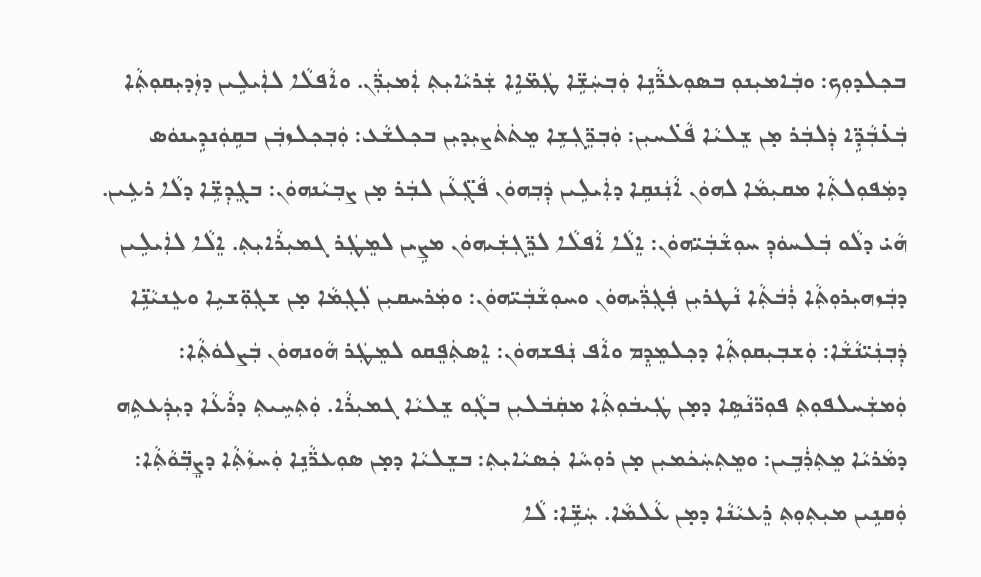ܒܟܼܠܕܘܼܟ: ܘܒܲܐܡܝܼܢܘܼ ܒܤܘܼܥܪ̈ܵܢܹܐ ܘܲܒܼܚܲܫܹ̈ܐ ܛܲܡ̈ܐܹܐ ܫܲܪܝܵܐܝܼܬܼ ܐܲܡܝܼܪ̈ܲܢ. ܘܐܵܦܠܵܐ ܠܐܲܝܠܹܝܢ ܕܙܲܕܝܼܩܘܼܬܼܵܐ ܒܲܥ̇ܒܼܵܕܹ̈ܐ ܕܲܠܒܲܪ ܡ̣ܢ ܫܸܠܝܵܐ ܦܵܠ̇ܚܝܼܢ: ܘܲܒܼܪܸ̈ܓܼܫܹܐ ܡܸܬܿܬܿܨܝܼܕܝܼܢ ܒܟܼܠܫܵܥ: ܘܲܒܼܟܼܠܙܒܲܢ ܒܩܹܘܲܢܕܹܝܢܘܿܣ ܕܡܲܦܘܼܠܬܼܵܐ ܡܩܝܼܡܵܐ ܠܗܘܿܢ ܐܵܢܲܢܩܹܐ ܕܐܲܝܠܹܝܢ ܕܲܒܼܗܘܿܢ ܦܵܓܼ̈ܥܵܢ ܠܒܲܪ ܡ̣ܢ ܨܒܼܝܵܢܗܘܿܢ: ܒܓܸܕܼܫܹ̈ܐ ܕܠܵܐ ܪܥܹܝܢ. ܗܵܝ̇ ܕܠܵܘ ܒܲܠܚܘܿܕܼ ܚܘܼܫܵܒܲܝ̈ܗܘܿܢ: ܐܸܠܵܐ ܐܵܦܠܵܐ ܠܪܸ̈ܓܼܫܲܝܗܘܿܢ ܡܨܹܝܢ ܠܡܸܛܲܪ ܓܡܝܼܪܵܐܝܼܬܼ. ܐܸܠܵܐ ܠܐܲܝܠܹܝܢ ܕܒܲܙܗܝܼܪܘܼܬܼܵܐ ܪܲܒܿܬܼܵܐ ܢܵܛܪܝܼܢ ܦܲܓܼܪ̈ܲܝܗܘܿܢ ܘܚܘܼܫܵܒܲܝ̈ܗܘܿܢ: ܘܡܲܪܚܩܝܼܢ ܠܲܓܼܡܵܐ ܡ̣ܢ ܫܓܼܘܼ̈ܫܝܹܐ ܘܥܸܢܝܵܢܹ̈ܐ ܕܲܒܼܢܲܝ̈ܢܵܫܵܐ: ܘܲܫܒܼܝܼܩܘܼܬܼܵܐ ܕܟܼܠܡܸܕܸܡ ܘܐܵܦ ܢܲܦܫܗܘܿܢ: ܐܸܤܬܲܦܸܩܘ ܠܡܸܛܲܪ ܗܵܘܢܗܘܿܢ ܒܲܨܠܘܿܬܼܵܐ: ܘܲܡܫܲܚܠܦܘܼܬܼ ܦܘܼܪ̈ܢܵܤܹܐ ܕܡ̣ܢ ܛܲܝܒܿܘܼܬܼܵܐ ܡܩܲܒܿܠܝܼܢ ܒܓܼܵܘ ܫܸܠܝܵܐ ܓܡܝܼܪܵܐ. ܘܲܬܼܚܹܝܬܼ ܕܪܵܥܵܐ ܕܝܼܕܲܥܬܹܗ ܕܡܵܪܝܵܐ ܡܸܬܼܪܲܒܹܝܢ: ܘܡܸܬܼܚܲܟܿܡܝܼܢ ܡ̣ܢ ܪܘܼܚܵܐ ܟܲܤܝܵܐܝܼܬܼ: ܒܫܸܠܝܵܐ ܕܡ̣ܢ ܤܘܼܥܪ̈ܵܢܹܐ ܘܲܚܙܵܬܼܵܐ ܕܨܸܒܼ̈ܘܵܬܼܵܐ: ܘܲܩܢܹܝܢ ܡܝܼܬܼܘܼܬܼ ܪܸܥܝܵܢܵܐ ܕܡ̣ܢ ܥܵܠܡܵܐ. ܚܲܫܹ̈ܐ: ܠܵܐ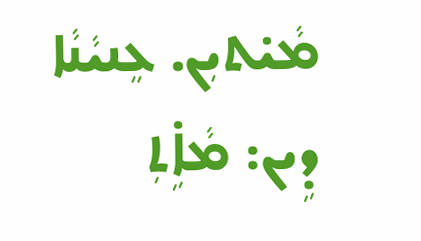ܡܵܝ̇ܬܝܼܢ. ܥܸܢܝܵܢܵܐ ܕܹܝܢ: ܡܵܐܹ̇ܬܼ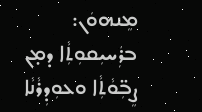ܡܸܢܗܘܿܢ: ܒܪܲܚܝܼܩܘܼܬܼܵܐ ܕܡ̣ܢ ܨܸܒܼ̈ܘܵܬܼܵܐ ܘܥܘܼܕܼܪܵܢܵܐ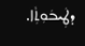ܕܛܲܝܒܿܘܼܬܼܵܐ.